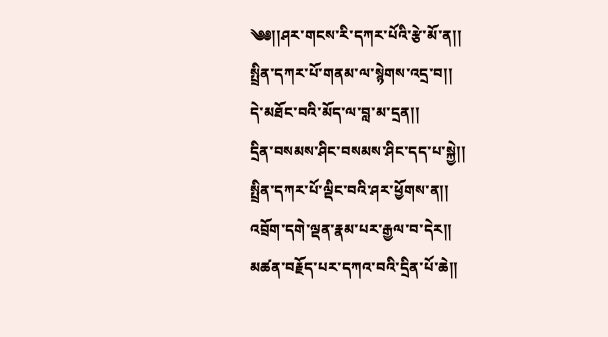༄༅།།ཤར་གངས་རི་དཀར་པོའི་རྩེ་མོ་ན།།
སྤྲིན་དཀར་པོ་གནམ་ལ་སྙེགས་འདྲ་བ།།
དེ་མཐོང་བའི་མོད་ལ་བླ་མ་དྲན།།
དྲིན་བསམས་ཤིང་བསམས་ཤིང་དད་པ་སྐྱེ།།
སྤྲིན་དཀར་པོ་ལྡིང་བའི་ཤར་ཕྱོགས་ན།།
འབྲོག་དགེ་ལྡན་རྣམ་པར་རྒྱལ་བ་དེར།།
མཚན་བརྗོད་པར་དཀའ་བའི་དྲིན་པོ་ཆེ།།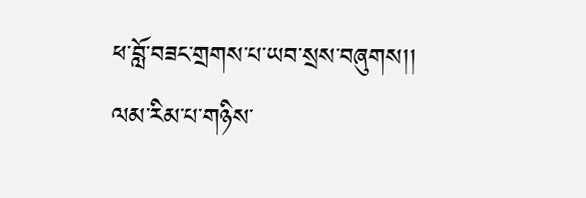ཕ་བློ་བཟང་གྲགས་པ་ཡབ་སྲས་བཞུགས།།
ལམ་རིམ་པ་གཉིས་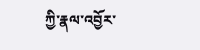ཀྱི་རྣལ་འབྱོར་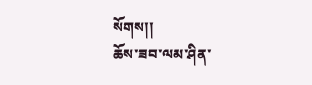སོགས།།
ཆོས་ཟབ་ལམ་ཤིན་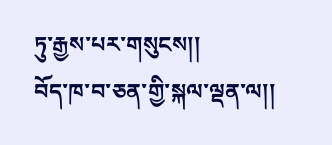ཏུ་རྒྱས་པར་གསུངས།།
བོད་ཁ་བ་ཅན་གྱི་སྐལ་ལྡན་ལ།།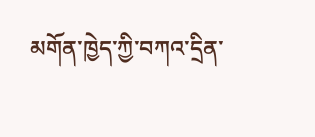མགོན་ཁྱེད་ཀྱི་བཀའ་དྲིན་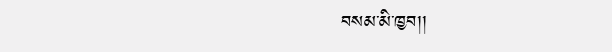བསམ་མི་ཁྱབ།།